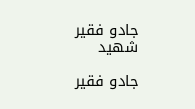جادو فقير شهيد

جادو فقير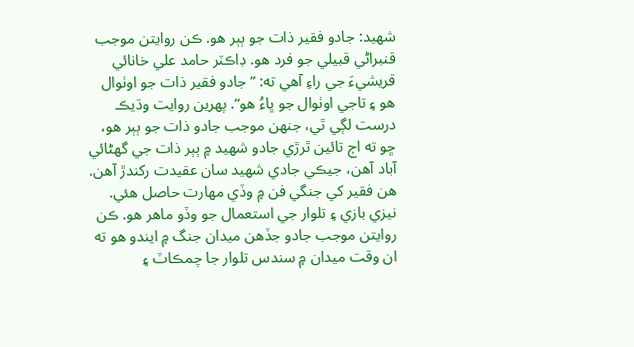شهيد: جادو فقير ذات جو ٻٻر هو. ڪن روايتن موجب قنبراڻي قبيلي جو فرد هو. ڊاڪٽر حامد علي خانائي قريشيءَ جي راءِ آهي ته: ”جادو فقير ذات جو اوٺوال هو ۽ تاجي اوٺوال جو ڀاءُ هو“. پهرين روايت وڌيڪ درست لڳي ٿي، جنهن موجب جادو ذات جو ٻٻر هو، ڇو ته اڄ تائين ٿرڙي جادو شهيد ۾ ٻٻر ذات جي گهڻائي آباد آهن، جيڪي جادي شهيد سان عقيدت رکندڙ آهن. هن فقير کي جنگي فن ۾ وڏي مهارت حاصل هئي. نيزي بازي ۽ تلوار جي استعمال جو وڏو ماهر هو. ڪن روايتن موجب جادو جڏهن ميدان جنگ ۾ ايندو هو ته ان وقت ميدان ۾ سندس تلوار جا چمڪاٽ ۽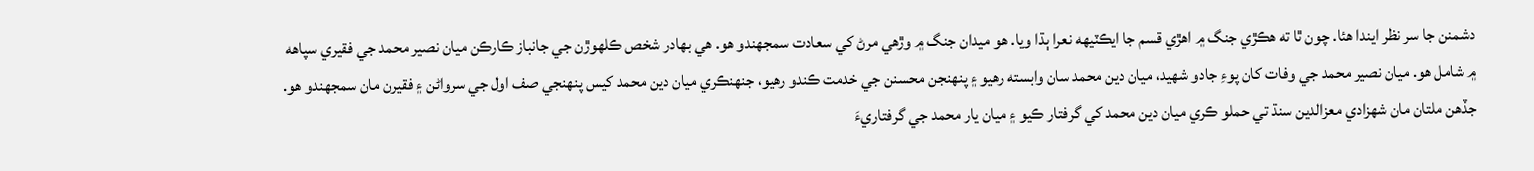دشمنن جا سر نظر ايندا هئا. چون ٿا ته هڪڙي جنگ ۾ اهڙي قسم جا ايڪٽيهه نعرا ٻڌا ويا. هو ميدان جنگ ۾ وڙهي مرڻ کي سعادت سمجهندو هو. هي بهادر شخص ڪلهوڙن جي جانباز ڪارڪن ميان نصير محمد جي فقيري سپاهه ۾ شامل هو. ميان نصير محمد جي وفات کان پوءِ جادو شهيد، ميان دين محمد سان وابسته رهيو ۽ پنهنجن محسنن جي خدمت ڪندو رهيو، جنهنڪري ميان دين محمد کيس پنهنجي صف اول جي سرواڻن ۽ فقيرن مان سمجهندو هو. جڏهن ملتان مان شهزادي معزالدين سنڌ تي حملو ڪري ميان دين محمد کي گرفتار ڪيو ۽ ميان يار محمد جي گرفتاريءَ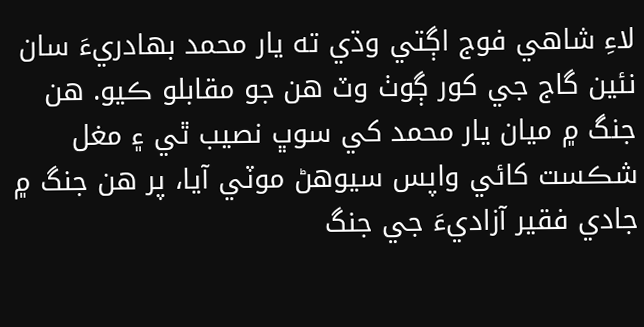لاءِ شاهي فوج اڳتي وڌي ته يار محمد بهادريءَ سان نئين گاج جي کور ڳوٺ وٽ هن جو مقابلو ڪيو. هن جنگ ۾ ميان يار محمد کي سوڀ نصيب ٿي ۽ مغل شڪست کائي واپس سيوهڻ موٽي آيا، پر هن جنگ ۾ جادي فقير آزاديءَ جي جنگ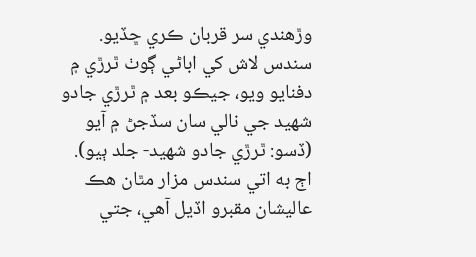وڙهندي سر قربان ڪري ڇڏيو. سندس لاش کي اباڻي ڳوٺ ٿرڙي ۾ دفنايو ويو، جيڪو بعد ۾ ٿرڙي جادو شهيد جي نالي سان سڏجڻ ۾ آيو (ڏسو: ٿرڙي جادو شهيد- جلد ٻيو). اڄ به اتي سندس مزار مٿان هڪ عاليشان مقبرو اڏيل آهي، جتي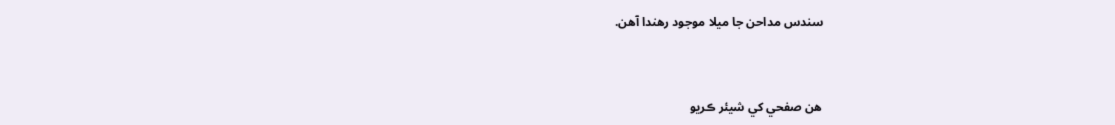سندس مداحن جا ميلا موجود رهندا آهن.



هن صفحي کي شيئر ڪريو